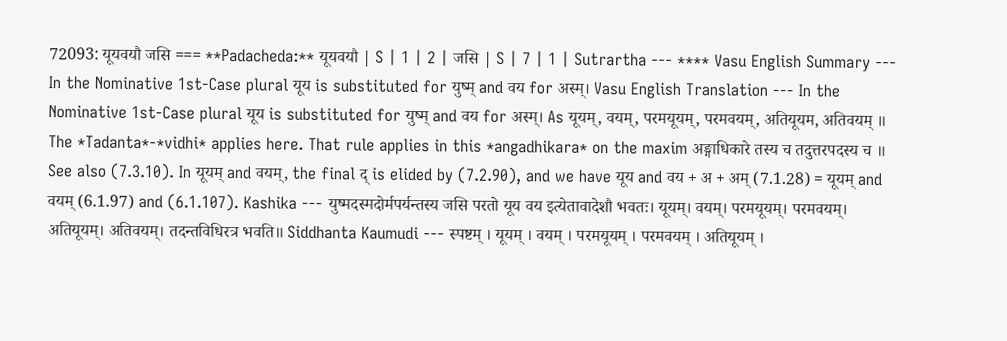72093: यूयवयौ जसि === **Padacheda:** यूयवयौ | S | 1 | 2 | जसि | S | 7 | 1 | Sutrartha --- **** Vasu English Summary --- In the Nominative 1st-Case plural यूय is substituted for युष्म् and वय for अस्म्। Vasu English Translation --- In the Nominative 1st-Case plural यूय is substituted for युष्म् and वय for अस्म्। As यूयम्, वयम्, परमयूयम्, परमवयम्, अतियूयम, अतिवयम् ॥ The *Tadanta*-*vidhi* applies here. That rule applies in this *angadhikara* on the maxim अङ्गाधिकारे तस्य च तदुत्तरपदस्य च ॥ See also (7.3.10). In यूयम् and वयम्, the final द् is elided by (7.2.90), and we have यूय and वय + अ + अम् (7.1.28) = यूयम् and वयम् (6.1.97) and (6.1.107). Kashika --- युष्मदस्मदोर्मपर्यन्तस्य जसि परतो यूय वय इत्येतावादेशौ भवतः। यूयम्। वयम्। परमयूयम्। परमवयम्। अतियूयम्। अतिवयम्। तदन्तविधिरत्र भवति॥ Siddhanta Kaumudi --- स्पष्टम् । यूयम् । वयम् । परमयूयम् । परमवयम् । अतियूयम् ।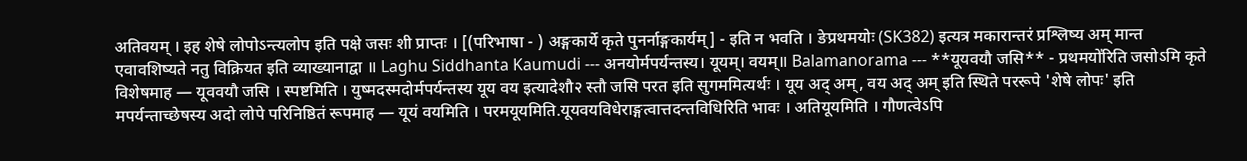अतिवयम् । इह शेषे लोपोऽन्त्यलोप इति पक्षे जसः शी प्राप्तः । [(परिभाषा - ) अङ्गकार्ये कृते पुनर्नाङ्गकार्यम्] - इति न भवति । ङेप्रथमयोः (SK382) इत्यत्र मकारान्तरं प्रश्लिष्य अम् मान्त एवावशिष्यते नतु विक्रियत इति व्याख्यानाद्वा ॥ Laghu Siddhanta Kaumudi --- अनयोर्मपर्यन्तस्य। यूयम्। वयम्॥ Balamanorama --- **यूयवयौ जसि** - प्रथमयो॑रिति जसोऽमि कृते विशेषमाह — यूववयौ जसि । स्पष्टमिति । युष्मदस्मदोर्मपर्यन्तस्य यूय वय इत्यादेशौ२ स्तौ जसि परत इति सुगममित्यर्थः । यूय अद् अम्, वय अद् अम् इति स्थिते पररूपे 'शेषे लोपः' इति मपर्यन्ताच्छेषस्य अदो लोपे परिनिष्ठितं रूपमाह — यूयं वयमिति । परमयूयमिति.यूयवयविधेराङ्गत्वात्तदन्तविधिरिति भावः । अतियूयमिति । गौणत्वेऽपि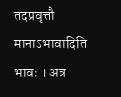तदप्रवृत्तौ मानाऽभावादिति भावः । अत्र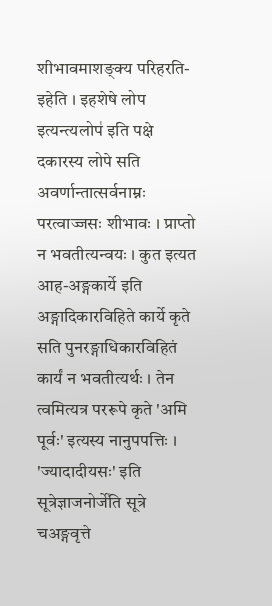शीभावमाशङ्क्य परिहरति-इहेति । इहशेषे लोप इत्यन्त्यलोप॑ इति पक्षे दकारस्य लोपे सति अवर्णान्तात्सर्वनाम्नः परत्वाज्जसः शीभावः । प्राप्तो न भवतीत्यन्वयः । कुत इत्यत आह-अङ्गकार्ये इति अङ्गादिकारविहिते कार्ये कृते सति पुनरङ्गाधिकारविहितं कार्यं न भवतीत्यर्थः । तेन त्वमित्यत्र पररूपे कृते 'अमि पूर्वः' इत्यस्य नानुपपत्तिः । 'ज्यादादीयसः' इति सूत्रेज्ञाजनोर्जे॑ति सूत्रे चअङ्गवृत्ते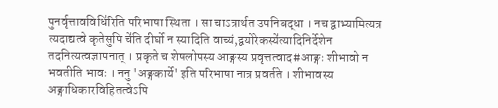पुनर्वृत्तावविधि॑रिति परिभाषा स्थिता । सा चाऽत्रार्थत उपनिबद्धा । नच द्वाभ्यामित्यत्र त्यदाद्यत्वे कृतेसुपि चे॑ति दीर्घो न स्यादिति वाच्यं,द्वयोरेकस्ये॑त्यादिनिर्देशेन तदनित्यत्वज्ञापनात् । प्रकृते च शेषलोपस्य आङ्गस्य प्रवृत्तत्वाद#आङ्गः शीभावो न भवतीति भावः । ननु 'अङ्गकार्ये' इति परिभाषा नात्र प्रवर्तते । शीभावस्य अङ्गाधिकारविहितत्वेऽपि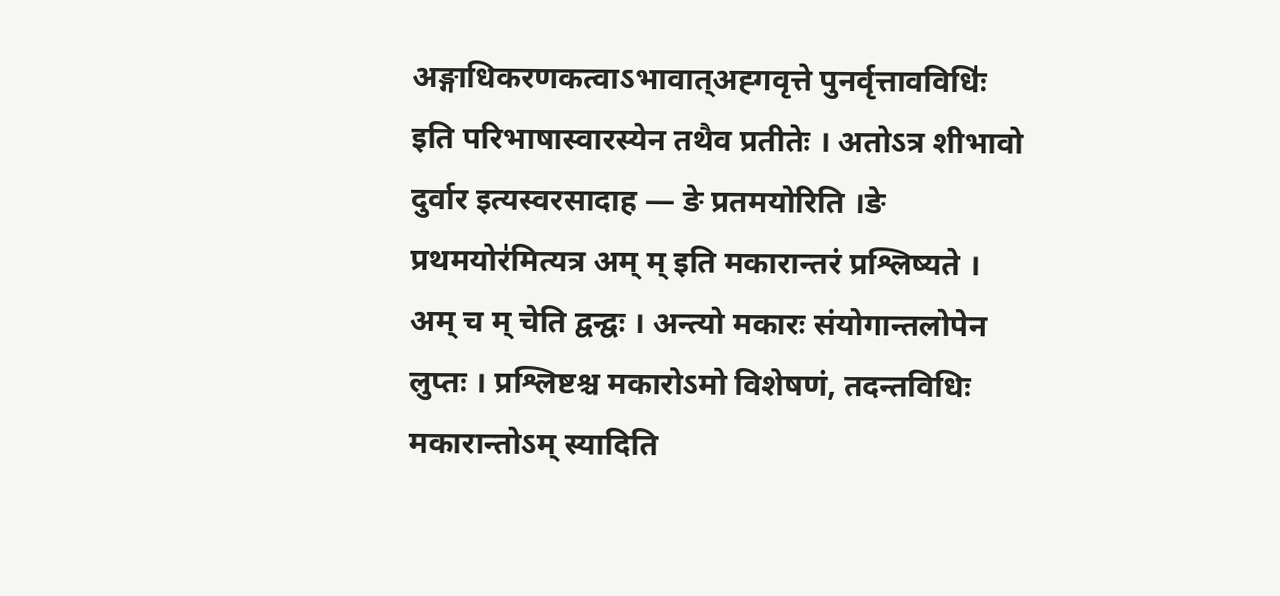अङ्गाधिकरणकत्वाऽभावात्अह्गवृत्ते पुनर्वृत्तावविधिः॑ इति परिभाषास्वारस्येन तथैव प्रतीतेः । अतोऽत्र शीभावो दुर्वार इत्यस्वरसादाह — ङे प्रतमयोरिति ।ङे प्रथमयोर॑मित्यत्र अम् म् इति मकारान्तरं प्रश्लिष्यते । अम् च म् चेति द्वन्द्वः । अन्त्यो मकारः संयोगान्तलोपेन लुप्तः । प्रश्लिष्टश्च मकारोऽमो विशेषणं, तदन्तविधिः मकारान्तोऽम् स्यादिति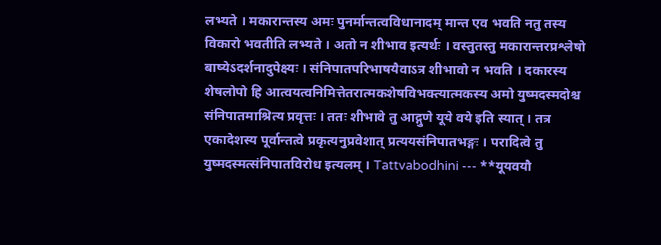लभ्यते । मकारान्तस्य अमः पुनर्मान्तत्वविधानादम् मान्त एव भवति नतु तस्य विकारो भवतीति लभ्यते । अतो न शीभाव इत्यर्थः । वस्तुतस्तु मकारान्तरप्रश्लेषो बाष्येऽदर्शनादुपेक्ष्यः । संनिपातपरिभाषयैवाऽत्र शीभावो न भवति । दकारस्य शेषलोपो हि आत्वयत्वनिमित्तेतरात्मकशेषविभक्त्यात्मकस्य अमो युष्मदस्मदोश्च संनिपातमाश्रित्य प्रवृत्तः । ततः शीभावे तु आद्गुणे यूये वये इति स्यात् । तत्र एकादेशस्य पूर्वान्तत्वे प्रकृत्यनुप्रवेशात् प्रत्ययसंनिपातभङ्गः । परादित्वे तु युष्मदस्मत्संनिपातविरोध इत्यलम् । Tattvabodhini --- **यूयवयौ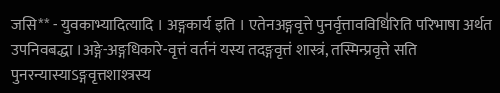जसि** - युवकाभ्यादित्यादि । अङ्गकार्य इति । एतेनअङ्गवृत्ते पुनर्वृत्तावविधि॑रिति परिभाषा अर्थत उपनिवबद्धा ।अङ्गे-अङ्गधिकारे-वृत्तं वर्तनं यस्य तदङ्गवृत्तं शास्त्रं, तस्मिन्प्रवृत्ते सति पुनरन्यास्याऽङ्गवृत्तशाश्त्रस्य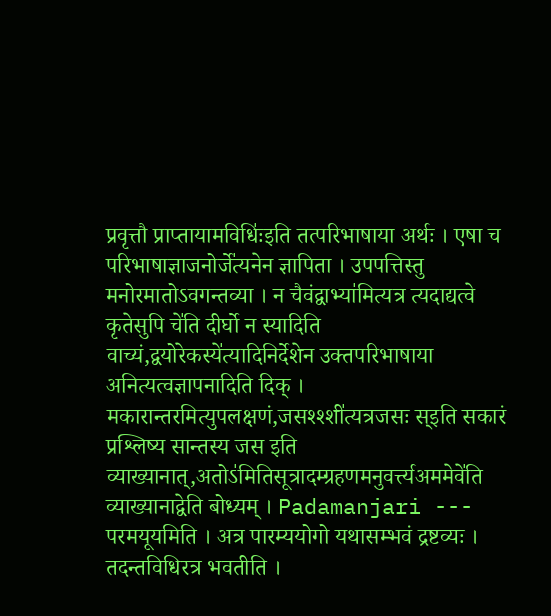प्रवृत्तौ प्राप्तायामविधिः॑इति तत्परिभाषाया अर्थः । एषा च परिभाषाज्ञाजनोर्जे॑त्यनेन ज्ञापिता । उपपत्तिस्तु मनोरमातोऽवगन्तव्या । न चैवंद्वाभ्या॑मित्यत्र त्यदाद्यत्वे कृतेसुपि चे॑ति दीर्घो न स्यादिति वाच्यं,द्वयोरेकस्ये॑त्यादिनिर्देशेन उक्तपरिभाषाया अनित्यत्वज्ञापनादिति दिक् । मकारान्तरमित्युपलक्षणं,जसश्श्शी॑त्यत्रजसः स्इति सकारं प्रश्लिष्य सान्तस्य जस इति व्याख्यानात्,अतोऽ॑मितिसूत्रादम्ग्रहणमनुवर्त्त्यअममेवे॑ति व्याख्यानाद्वेति बोध्यम् । Padamanjari --- परमयूयमिति । अत्र पारम्ययोगो यथासम्भवं द्रष्टव्यः । तदन्तविधिरत्र भवतीति ।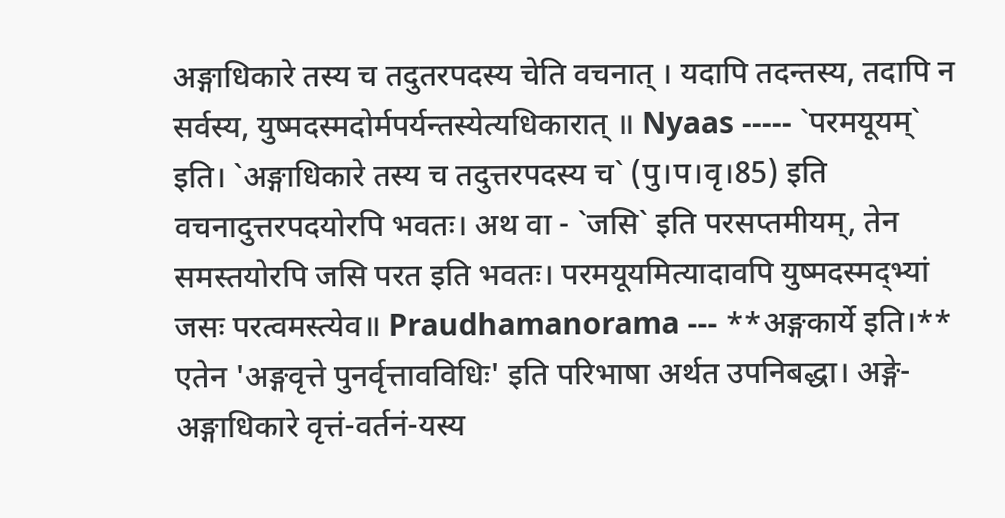अङ्गाधिकारे तस्य च तदुतरपदस्य चेति वचनात् । यदापि तदन्तस्य, तदापि न सर्वस्य, युष्मदस्मदोर्मपर्यन्तस्येत्यधिकारात् ॥ Nyaas ----- `परमयूयम्` इति। `अङ्गाधिकारे तस्य च तदुत्तरपदस्य च` (पु।प।वृ।85) इति वचनादुत्तरपदयोरपि भवतः। अथ वा - `जसि` इति परसप्तमीयम्, तेन समस्तयोरपि जसि परत इति भवतः। परमयूयमित्यादावपि युष्मदस्मद्भ्यां जसः परत्वमस्त्येव॥ Praudhamanorama --- **अङ्गकार्ये इति।** एतेन 'अङ्गवृत्ते पुनर्वृत्तावविधिः' इति परिभाषा अर्थत उपनिबद्धा। अङ्गे-अङ्गाधिकारे वृत्तं-वर्तनं-यस्य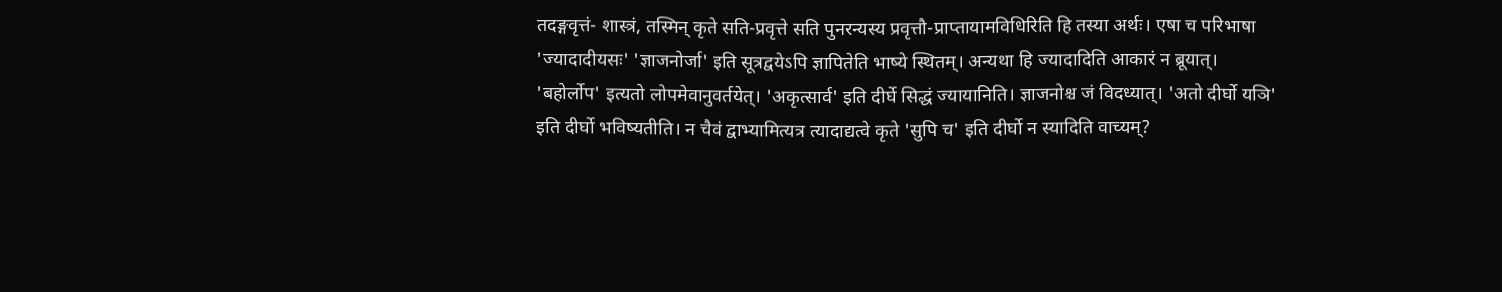तदङ्गवृत्तं- शास्त्रं, तस्मिन् कृते सति-प्रवृत्ते सति पुनरन्यस्य प्रवृत्तौ-प्राप्तायामविधिरिति हि तस्या अर्थः। एषा च परिभाषा 'ज्यादादीयसः' 'ज्ञाजनोर्जा' इति सूत्रद्वयेऽपि ज्ञापितेति भाष्ये स्थितम्। अन्यथा हि ज्यादादिति आकारं न ब्रूयात्। 'बहोर्लोप' इत्यतो लोपमेवानुवर्तयेत्। 'अकृत्सार्व' इति दीर्घे सिद्धं ज्यायानिति। ज्ञाजनोश्च जं विदध्यात्। 'अतो दीर्घो यञि' इति दीर्घो भविष्यतीति। न चैवं द्वाभ्यामित्यत्र त्यादाद्यत्वे कृते 'सुपि च' इति दीर्घो न स्यादिति वाच्यम्?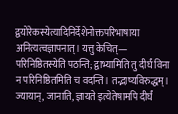द्वयोरेकस्येत्यादिनिर्देशेनोक्तपरिभाषाया अनित्यत्वज्ञापनात्। यत्तु केचित्— परिनिष्ठितस्येति पठन्ति; द्वाभ्यामिति तु दीर्घं विना न परिनिष्ठितमिति च वदन्ति। तद्भाष्यविरुद्धम्। ज्यायान्, जानाति, ज्ञायते इत्येतेषामपि दीर्घं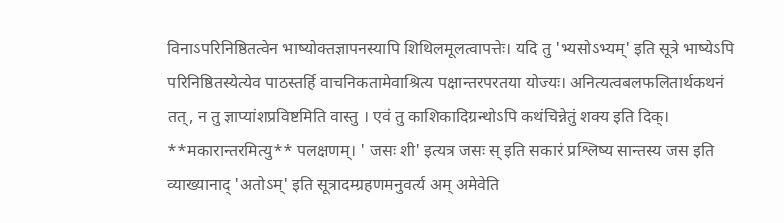विनाऽपरिनिष्ठितत्वेन भाष्योक्तज्ञापनस्यापि शिथिलमूलत्वापत्तेः। यदि तु 'भ्यसोऽभ्यम्' इति सूत्रे भाष्येऽपि परिनिष्ठितस्येत्येव पाठस्तर्हि वाचनिकतामेवाश्रित्य पक्षान्तरपरतया योज्यः। अनित्यत्वबलफलितार्थकथनं तत्, न तु ज्ञाप्यांशप्रविष्टमिति वास्तु । एवं तु काशिकादिग्रन्थोऽपि कथंचिन्नेतुं शक्य इति दिक्। **मकारान्तरमित्यु** पलक्षणम्। ' जसः शी' इत्यत्र जसः स् इति सकारं प्रश्लिष्य सान्तस्य जस इति व्याख्यानाद् 'अतोऽम्' इति सूत्रादम्ग्रहणमनुवर्त्य अम् अमेवेति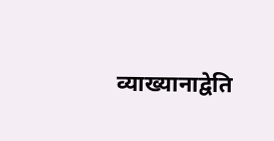व्याख्यानाद्वेति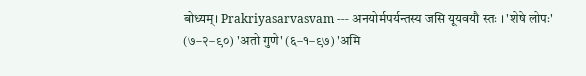बोध्यम्। Prakriyasarvasvam --- अनयोर्मपर्यन्तस्य जसि यूयवयौ स्तः । 'शेषे लोपः' (७–२–९०) 'अतो गुणे' (६–१–९७) 'अमि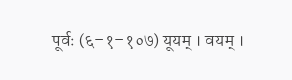पूर्वः (६–१–१०७) यूयम् । वयम् ।